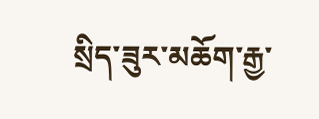སྲིད་ཟུར་མཆོག་རྒྱ་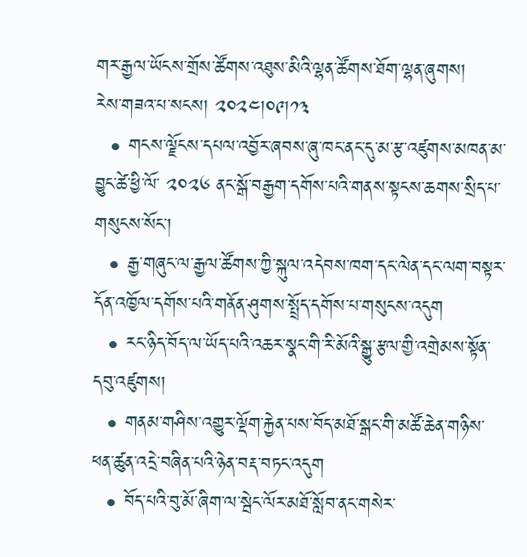གར་རྒྱལ་ཡོངས་གྲོས་ཚོགས་འཐུས་མིའི་ལྷན་ཚོགས་ཐོག་ལྷན་ཞུགས།
རེས་གཟའ་པ་སངས། ༢༠༢༤།༠༩།༡༣
  • གངས་ལྗོངས་དཔལ་འབྱོར་ཞབས་ཞུ་ཁང་ནང་དུ་མ་རྩ་འཛུགས་མཁན་མ་བྱུང་ཚེ་ཕྱི་ལོ་ ༢༠༢༦ ནང་སྒོ་བརྒྱག་དགོས་པའི་གནས་སྟངས་ཆགས་སྲིད་པ་གསུངས་སོང་།
  • རྒྱ་གཞུང་ལ་རྒྱལ་ཚོགས་ཀྱི་སྐུལ་འདེབས་ཁག་དང་ལེན་དང་ལག་བསྟར་དོན་འཁྱོལ་དགོས་པའི་གནོན་ཤུགས་སྤྲོད་དགོས་པ་གསུངས་འདུག
  • རང་ཉིད་བོད་ལ་ཡོད་པའི་འཆར་སྣང་གི་རི་མོའི་སྒྱུ་རྩལ་གྱི་འགྲེམས་སྟོན་དབུ་འཛུགས།
  • གནམ་གཤིས་འགྱུར་ལྡོག་རྐྱེན་པས་བོད་མཐོ་སྒང་གི་མཚོ་ཆེན་གཉིས་ཕན་ཚུན་འདྲེ་བཞིན་པའི་ཉེན་བརྡ་བཏང་འདུག
  • བོད་པའི་བུ་མོ་ཞིག་ལ་སྦེང་ལོར་མཐོ་སློབ་ནང་གསེར་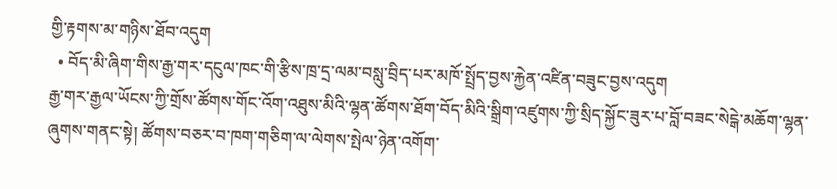གྱི་རྟགས་མ་གཉིས་ཐོབ་འདུག
  • བོད་མི་ཞིག་གིས་རྒྱ་གར་དངུལ་ཁང་གི་རྩིས་ཁྲ་དྲ་ལམ་བསླུ་བྲིད་པར་མཁོ་སྤྲོད་བྱས་རྐྱེན་འཛིན་བཟུང་བྱས་འདུག
རྒྱ་གར་རྒྱལ་ཡོངས་ཀྱི་གྲོས་ཚོགས་གོང་འོག་འཐུས་མིའི་ལྷན་ཚོགས་ཐོག་བོད་མིའི་སྒྲིག་འཛུགས་ཀྱི་སྲིད་སྐྱོང་ཟུར་པ་བློ་བཟང་སེངྒེ་མཆོག་ལྷན་ཞུགས་གནང་སྟེ། ཚོགས་བཅར་བ་ཁག་གཅིག་ལ་ལེགས་སྤེལ་ཉེན་འགོག་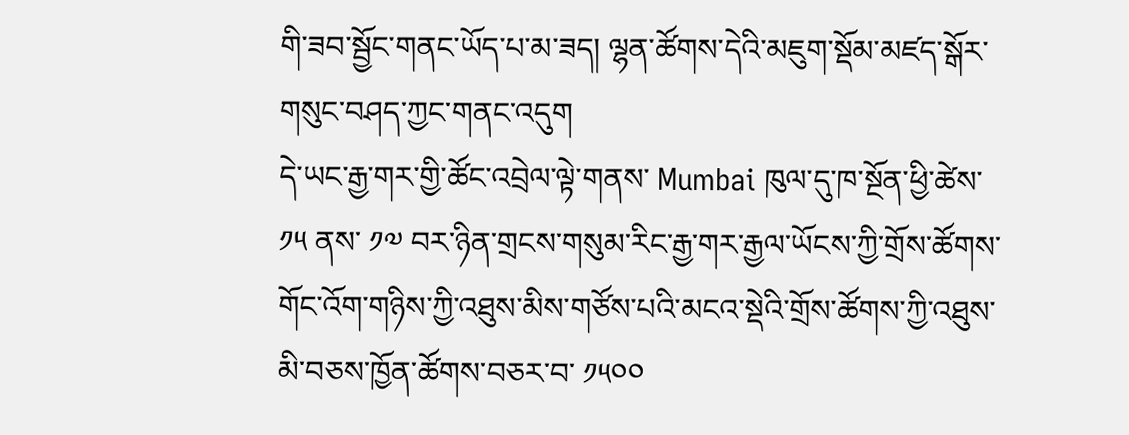གི་ཟབ་སྦྱོང་གནང་ཡོད་པ་མ་ཟད། ལྷན་ཚོགས་དེའི་མཇུག་སྡོམ་མཛད་སྒོར་གསུང་བཤད་ཀྱང་གནང་འདུག
དེ་ཡང་རྒྱ་གར་གྱི་ཚོང་འབྲེལ་ལྟེ་གནས་ Mumbai ཁུལ་དུ་ཁ་སྔོན་ཕྱི་ཚེས་ ༡༥ ནས་ ༡༧ བར་ཉིན་གྲངས་གསུམ་རིང་རྒྱ་གར་རྒྱལ་ཡོངས་ཀྱི་གྲོས་ཚོགས་གོང་འོག་གཉིས་ཀྱི་འཐུས་མིས་གཙོས་པའི་མངའ་སྡེའི་གྲོས་ཚོགས་ཀྱི་འཐུས་མི་བཅས་ཁྱོན་ཚོགས་བཅར་བ་ ༡༥༠༠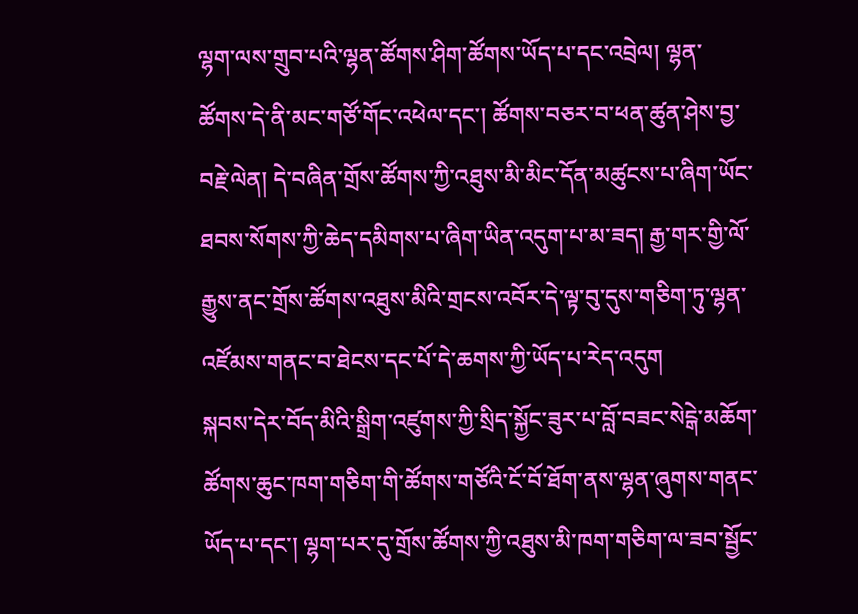ལྷག་ལས་གྲུབ་པའི་ལྷན་ཚོགས་ཤིག་ཚོགས་ཡོད་པ་དང་འབྲེལ། ལྷན་ཚོགས་དེ་ནི་མང་གཙོ་གོང་འཕེལ་དང་། ཚོགས་བཅར་བ་ཕན་ཚུན་ཤེས་བྱ་བརྗེ་ལེན། དེ་བཞིན་གྲོས་ཚོགས་ཀྱི་འཐུས་མི་མིང་དོན་མཚུངས་པ་ཞིག་ཡོང་ཐབས་སོགས་ཀྱི་ཆེད་དམིགས་པ་ཞིག་ཡིན་འདུག་པ་མ་ཟད། རྒྱ་གར་གྱི་ལོ་རྒྱུས་ནང་གྲོས་ཚོགས་འཐུས་མིའི་གྲངས་འབོར་དེ་ལྟ་བུ་དུས་གཅིག་ཏུ་ལྷན་འཛོམས་གནང་བ་ཐེངས་དང་པོ་དེ་ཆགས་ཀྱི་ཡོད་པ་རེད་འདུག
སྐབས་དེར་བོད་མིའི་སྒྲིག་འཛུགས་ཀྱི་སྲིད་སྐྱོང་ཟུར་པ་བློ་བཟང་སེངྒེ་མཆོག་ཚོགས་ཆུང་ཁག་གཅིག་གི་ཚོགས་གཙོའི་ངོ་བོ་ཐོག་ནས་ལྷན་ཞུགས་གནང་ཡོད་པ་དང་། ལྷག་པར་དུ་གྲོས་ཚོགས་ཀྱི་འཐུས་མི་ཁག་གཅིག་ལ་ཟབ་སྦྱོང་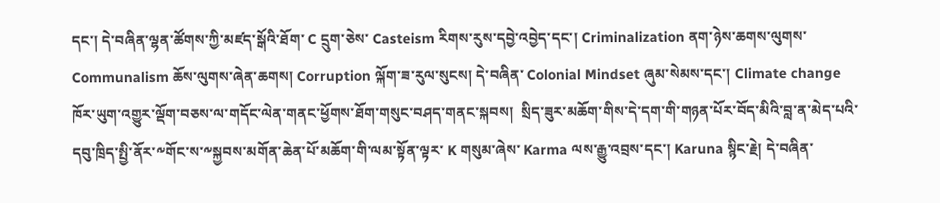དང་། དེ་བཞིན་ལྷན་ཚོགས་ཀྱི་མཛད་སྒོའི་ཐོག་ C དྲུག་ཅེས་ Casteism རིགས་རུས་དབྱེ་འབྱེད་དང་། Criminalization ནག་ཉེས་ཆགས་ལུགས་ Communalism ཆོས་ལུགས་ཞེན་ཆགས། Corruption ལྐོག་ཟ་རུལ་སུངས། དེ་བཞིན་ Colonial Mindset ཞུམ་སེམས་དང་། Climate change ཁོར་ཡུག་འགྱུར་ལྡོག་བཅས་ལ་གདོང་ལེན་གནང་ཕྱོགས་ཐོག་གསུང་བཤད་གནང་སྐབས།  སྲིད་ཟུར་མཆོག་གིས་དེ་དག་གི་གཉན་པོར་བོད་མིའི་བླ་ན་མེད་པའི་དབུ་ཁྲིད་སྤྱི་ནོར་༸གོང་ས་༸སྐྱབས་མགོན་ཆེན་པོ་མཆོག་གི་ལམ་སྟོན་ལྟར་ K གསུམ་ཞེས་ Karma ལས་རྒྱུ་འབྲས་དང་། Karuna སྙིང་རྗེ། དེ་བཞིན་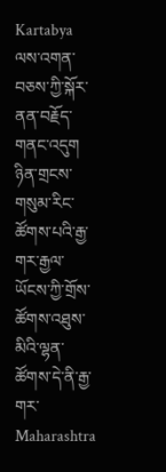Kartabya ལས་འགན་བཅས་ཀྱི་སྐོར་ནན་བརྗོད་གནང་འདུག
ཉིན་གྲངས་གསུམ་རིང་ཚོགས་པའི་རྒྱ་གར་རྒྱལ་ཡོངས་ཀྱི་གྲོས་ཚོགས་འཐུས་མིའི་ལྷན་ཚོགས་དེ་ནི་རྒྱ་གར་ Maharashtra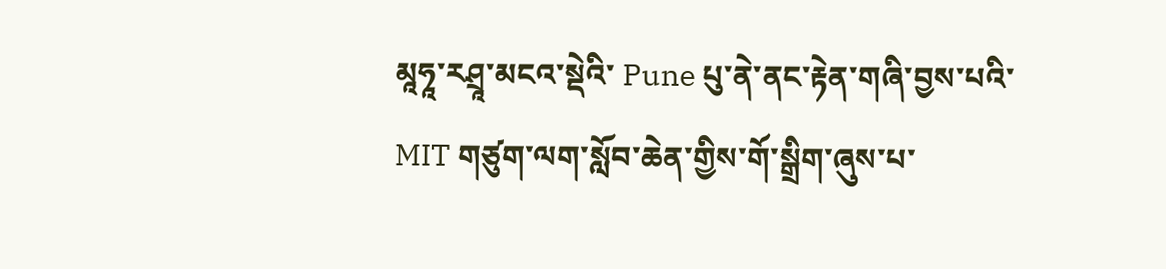མཱཧཱ་རཤྲཱ་མངའ་སྡེའི་ Pune པུ་ནེ་ནང་རྟེན་གཞི་བྱས་པའི་ MIT གཙུག་ལག་སློབ་ཆེན་གྱིས་གོ་སྒྲིག་ཞུས་པ་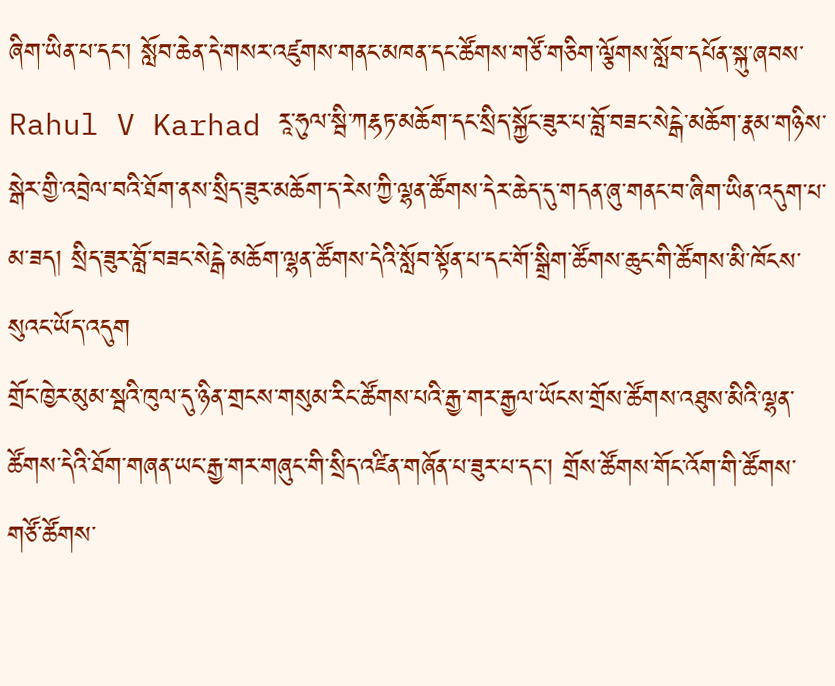ཞིག་ཡིན་པ་དང་། སློབ་ཆེན་དེ་གསར་འཛུགས་གནང་མཁན་དང་ཚོགས་གཙོ་གཅིག་ལྕོགས་སློབ་དཔོན་སྐུ་ཞབས་ Rahul V Karhad རཱ་ཧུལ་སྦི་ཀརྷཏ་མཆོག་དང་སྲིད་སྐྱོང་ཟུར་པ་བློ་བཟང་སེངྒེ་མཆོག་རྣམ་གཉིས་སྒེར་གྱི་འབྲེལ་བའི་ཐོག་ནས་སྲིད་ཟུར་མཆོག་ད་རེས་ཀྱི་ལྷན་ཚོགས་དེར་ཆེད་དུ་གདན་ཞུ་གནང་བ་ཞིག་ཡིན་འདུག་པ་མ་ཟད། སྲིད་ཟུར་བློ་བཟང་སེངྒེ་མཆོག་ལྷན་ཚོགས་དེའི་སློབ་སྟོན་པ་དང་གོ་སྒྲིག་ཚོགས་ཆུང་གི་ཚོགས་མི་ཁོངས་སུའང་ཡོད་འདུག
གྲོང་ཁྱེར་མུམ་སྦའི་ཁུལ་དུ་ཉིན་གྲངས་གསུམ་རིང་ཚོགས་པའི་རྒྱ་གར་རྒྱལ་ཡོངས་གྲོས་ཚོགས་འཐུས་མིའི་ལྷན་ཚོགས་དེའི་ཐོག་གཞན་ཡང་རྒྱ་གར་གཞུང་གི་སྲིད་འཛིན་གཞོན་པ་ཟུར་པ་དང་། གྲོས་ཚོགས་གོང་འོག་གི་ཚོགས་གཙོ་ཚོགས་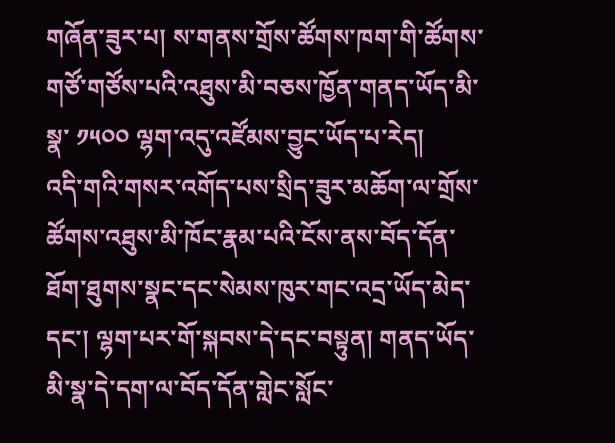གཞོན་ཟུར་པ། ས་གནས་གྲོས་ཚོགས་ཁག་གི་ཚོགས་གཙོ་གཙོས་པའི་འཐུས་མི་བཅས་ཁྱོན་གནད་ཡོད་མི་སྣ་ ༡༥༠༠ ལྷག་འདུ་འཛོམས་བྱུང་ཡོད་པ་རེད།
འདི་གའི་གསར་འགོད་པས་སྲིད་ཟུར་མཆོག་ལ་གྲོས་ཚོགས་འཐུས་མི་ཁོང་རྣམ་པའི་ངོས་ནས་བོད་དོན་ཐོག་ཐུགས་སྣང་དང་སེམས་ཁུར་གང་འདྲ་ཡོད་མེད་དང་། ལྷག་པར་གོ་སྐབས་དེ་དང་བསྟུན། གནད་ཡོད་མི་སྣ་དེ་དག་ལ་བོད་དོན་གླེང་སློང་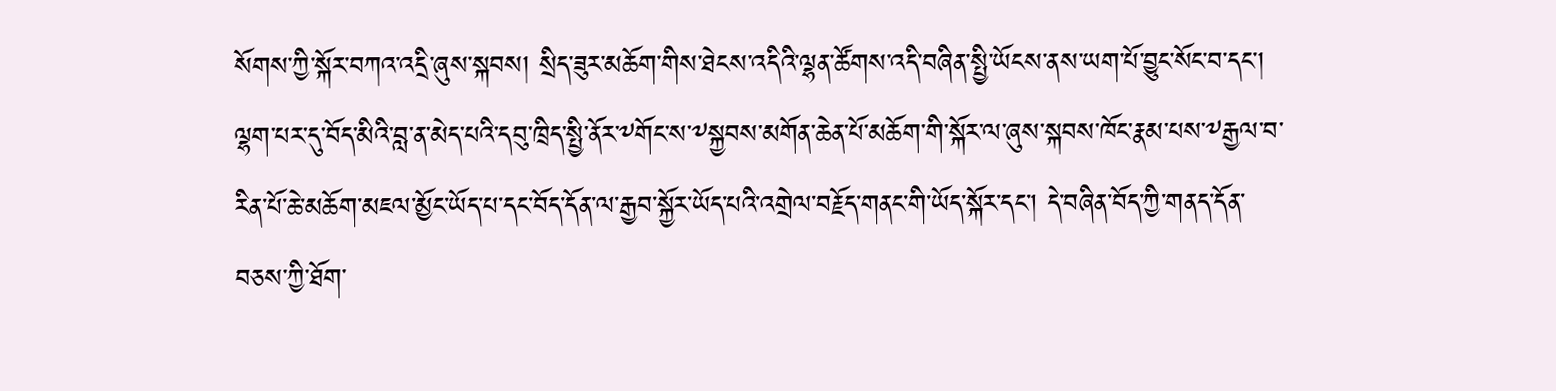སོགས་ཀྱི་སྐོར་བཀའ་འདྲི་ཞུས་སྐབས། སྲིད་ཟུར་མཆོག་གིས་ཐེངས་འདིའི་ལྷན་ཚོགས་འདི་བཞིན་སྤྱི་ཡོངས་ནས་ཡག་པོ་བྱུང་སོང་བ་དང་། ལྷག་པར་དུ་བོད་མིའི་བླ་ན་མེད་པའི་དབུ་ཁྲིད་སྤྱི་ནོར་༸གོང་ས་༸སྐྱབས་མགོན་ཆེན་པོ་མཆོག་གི་སྐོར་ལ་ཞུས་སྐབས་ཁོང་རྣམ་པས་༸རྒྱལ་བ་རིན་པོ་ཆེ་མཆོག་མཇལ་མྱོང་ཡོད་པ་དང་བོད་དོན་ལ་རྒྱབ་སྐྱོར་ཡོད་པའི་འགྲེལ་བརྗོད་གནང་གི་ཡོད་སྐོར་དང་། དེ་བཞིན་བོད་ཀྱི་གནད་དོན་བཅས་ཀྱི་ཐོག་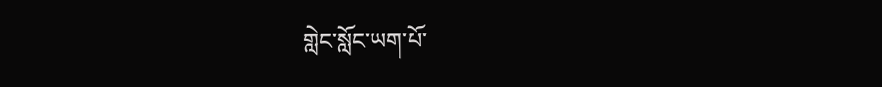གླེང་སློང་ཡག་པོ་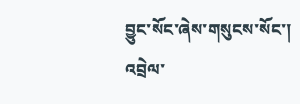བྱུང་སོང་ཞེས་གསུངས་སོང་།
འབྲེལ་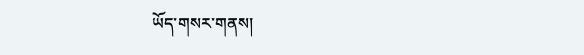ཡོད་གསར་གནས།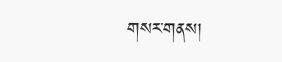གསར་གནས།